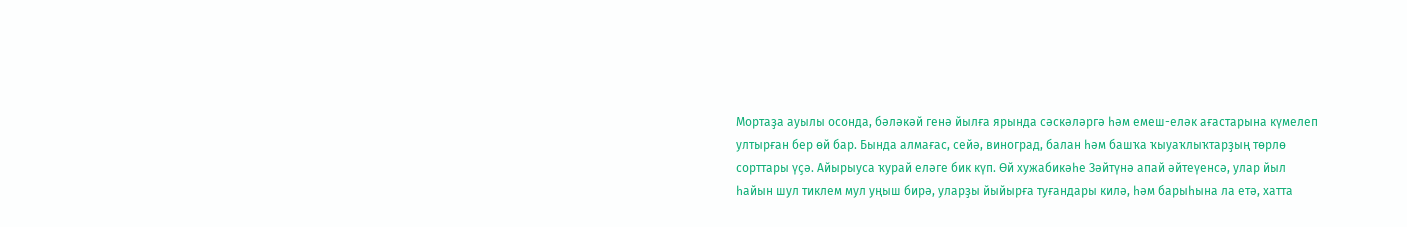Мортаҙа ауылы осонда, бәләкәй генә йылға ярында сәскәләргә һәм емеш-еләк ағастарына күмелеп ултырған бер өй бар. Бында алмағас, сейә, виноград, балан һәм башҡа ҡыуаҡлыҡтарҙың төрлө сорттары үҫә. Айырыуса ҡурай еләге бик күп. Өй хужабикәһе Зәйтүнә апай әйтеүенсә, улар йыл һайын шул тиклем мул уңыш бирә, уларҙы йыйырға туғандары килә, һәм барыһына ла етә, хатта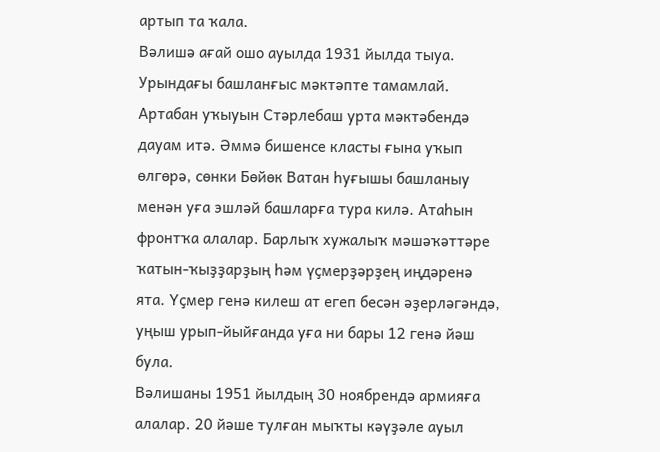артып та ҡала.
Вәлишә ағай ошо ауылда 1931 йылда тыуа. Урындағы башланғыс мәктәпте тамамлай. Артабан уҡыуын Стәрлебаш урта мәктәбендә дауам итә. Әммә бишенсе класты ғына уҡып өлгөрә, сөнки Бөйөк Ватан һуғышы башланыу менән уға эшләй башларға тура килә. Атаһын фронтҡа алалар. Барлыҡ хужалыҡ мәшәҡәттәре ҡатын-ҡыҙҙарҙың һәм үҫмерҙәрҙең иңдәренә ята. Үҫмер генә килеш ат егеп бесән әҙерләгәндә, уңыш урып-йыйғанда уға ни бары 12 генә йәш була.
Вәлишаны 1951 йылдың 30 ноябрендә армияға алалар. 20 йәше тулған мыҡты кәүҙәле ауыл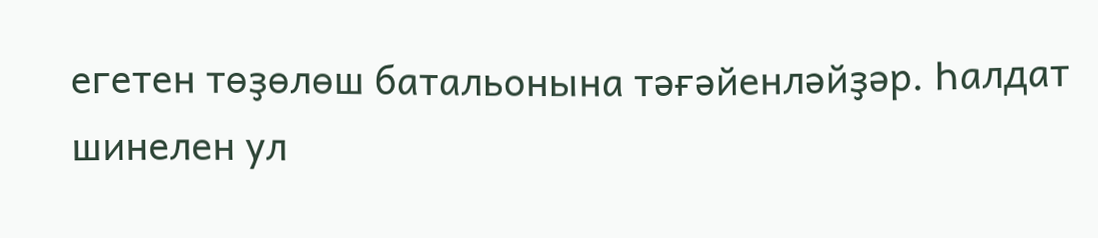егетен төҙөлөш батальонына тәғәйенләйҙәр. Һалдат шинелен ул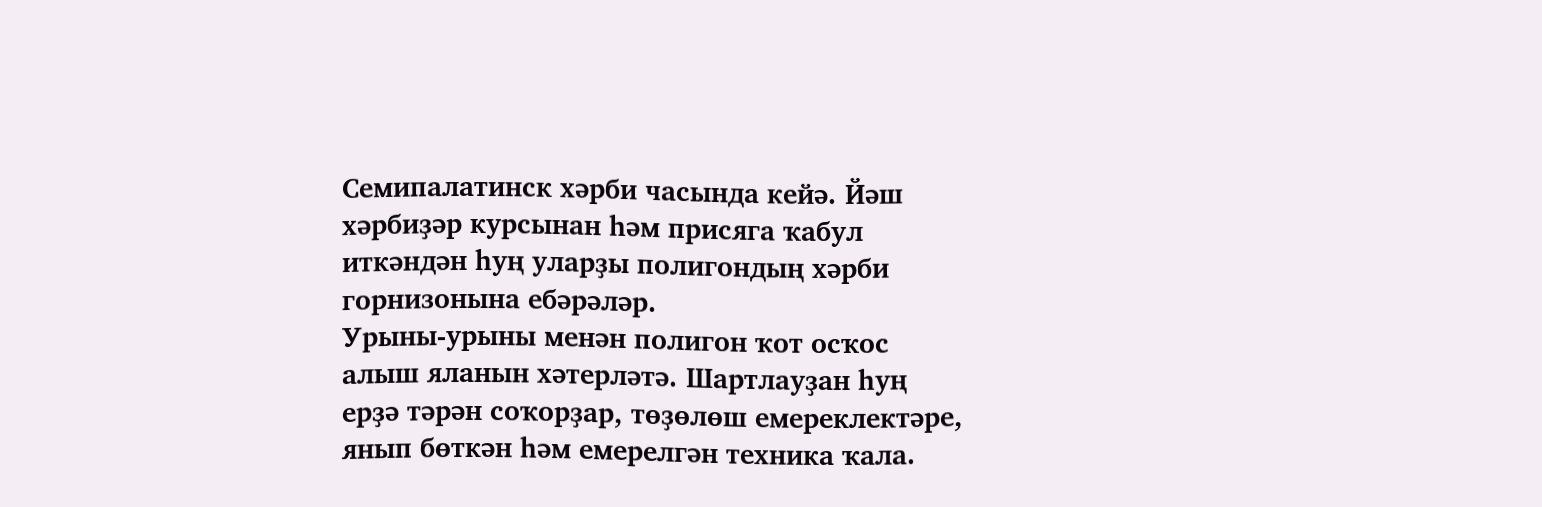Семипалатинск хәрби часында кейә. Йәш хәрбиҙәр курсынан һәм присяга ҡабул иткәндән һуң уларҙы полигондың хәрби горнизонына ебәрәләр.
Урыны-урыны менән полигон ҡот осҡос алыш яланын хәтерләтә. Шартлауҙан һуң ерҙә тәрән соҡорҙар, төҙөлөш емереклектәре, янып бөткән һәм емерелгән техника ҡала.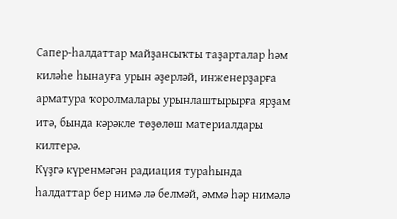Сапер-һалдаттар майҙансыҡты таҙарталар һәм киләһе һынауға урын әҙерләй, инженерҙарға арматура ҡоролмалары урынлаштырырға ярҙам итә, бында кәрәкле төҙөлөш материалдары килтерә.
Күҙгә күренмәгән радиация тураһында һалдаттар бер нимә лә белмәй, әммә һәр нимәлә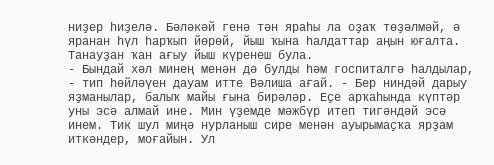ниҙер һиҙелә. Бәләкәй генә тән яраһы ла оҙаҡ төҙәлмәй, ә яранан һүл һарҡып йөрөй, йыш ҡына һалдаттар аңын юғалта. Танауҙан ҡан ағыу йыш күренеш була.
- Бындай хәл минең менән дә булды һәм госпиталгә һалдылар, - тип һөйләүен дауам итте Вәлиша ағай. - Бер ниндәй дарыу яҙманылар, балыҡ майы ғына бирәләр. Еҫе арҡаһында күптәр уны эсә алмай ине. Мин үҙемде мәжбүр итеп тигәндәй эсә инем. Тик шул миңә нурланыш сире менән ауырымаҫҡа ярҙам иткәндер, моғайын. Ул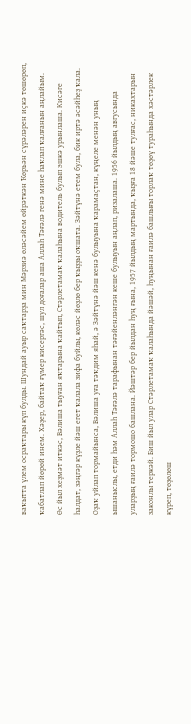ваҡытта үлем осраҡтары күп булды. Шундай ауыр саҡтарҙа мин Мәрзиә өләсәйем өйрәткән Ҡөрьән сүрәләрен иҫкә төшөрөп, ҡабатлап йөрөй инем. Хәҙер, байтаҡ ғүмер кисергәс, шул доғалар аша Аллаһ Тәғәлә генә мине һаҡлап ҡалғанын аңлайым.
Өс йыл хеҙмәт иткәс, Вәлиша тыуған яҡтарына ҡайтып, Стәрлетамаҡ ҡалаһына водитель булып эшкә урынлаша. Кисәге һалдат, зәңгәр күҙле йәш егет ҡалала зифа буйлы, көләс йөҙлө бер ҡыҙҙы оҡшата. Зәйтүнә етем була, бик иртә әсәйһеҙ ҡала. Оҙаҡ уйлап тормайынса, Вәлиша уға тәҡдим яһай, ә Зәйтүнә йәш кенә булыуына ҡарамаҫтан, күңеле менән уның ышаныслы, етди һәм Аллаһ Тәғәлә тарафынан тәғәйенләнгән кеше булыуын аңлап, ризалаша. 1956 йылдың авгусында уларҙың ғаилә тормошо башлана. Йәштәр бер йылдан һуң ғына, 1957 йылдың мартында, ҡыҙға 18 йәше тулғас, никахтарын законлы теркәй. Биш йыл улар Стәрлетамаҡ ҡалаһында йәшәй, һуңынан ғаилә башлығы торлаҡ төҙөү тураһында хәстәрлек күреп, төҙөлөш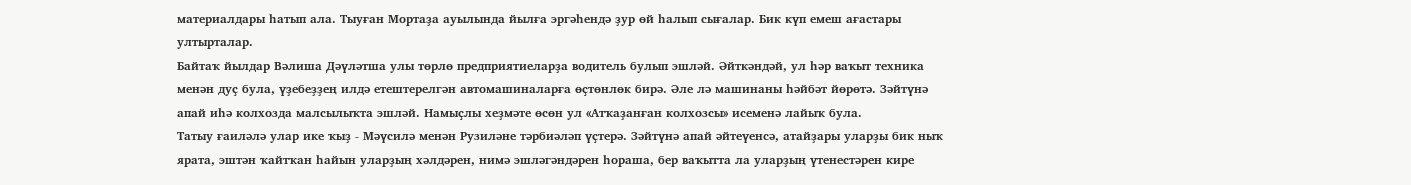материалдары һатып ала. Тыуған Мортаҙа ауылында йылға эргәһендә ҙур өй һалып сығалар. Бик күп емеш ағастары ултырталар.
Байтаҡ йылдар Вәлиша Дәүләтша улы төрлө предприятиеларҙа водитель булып эшләй. Әйткәндәй, ул һәр ваҡыт техника менән дуҫ була, үҙебеҙҙең илдә етештерелгән автомашиналарға өҫтөнлөк бирә. Әле лә машинаны һәйбәт йөрөтә. Зәйтүнә апай иһә колхозда малсылыҡта эшләй. Намыҫлы хеҙмәте өсөн ул «Атҡаҙанған колхозсы» исеменә лайыҡ була.
Татыу ғаиләлә улар ике ҡыҙ - Мәүсилә менән Рузиләне тәрбиәләп үҫтерә. Зәйтүнә апай әйтеүенсә, атайҙары уларҙы бик ныҡ ярата, эштән ҡайтҡан һайын уларҙың хәлдәрен, нимә эшләгәндәрен һораша, бер ваҡытта ла уларҙың үтенестәрен кире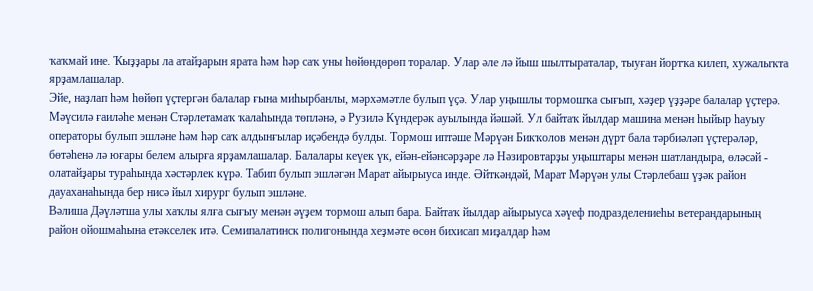ҡаҡмай ине. Ҡыҙҙары ла атайҙарын ярата һәм һәр саҡ уны һөйөндөрөп торалар. Улар әле лә йыш шылтыраталар, тыуған йортҡа килеп, хужалыҡта ярҙамлашалар.
Эйе, наҙлап һәм һөйөп үҫтергән балалар ғына миһырбанлы, мәрхәмәтле булып үҫә. Улар уңышлы тормошҡа сығып, хәҙер үҙҙәре балалар үҫтерә. Мәүсилә ғаиләһе менән Стәрлетамаҡ ҡалаһында төпләнә, ә Рузилә Күндерәк ауылында йәшәй. Ул байтаҡ йылдар машина менән һыйыр һауыу операторы булып эшләне һәм һәр саҡ алдынғылар иҫәбендә булды. Тормош иптәше Мәрүән Бикҡолов менән дүрт бала тәрбиәләп үҫтерәләр, бөтәһенә лә юғары белем алырға ярҙамлашалар. Балалары кеүек үк, ейән-ейәнсәрҙәре лә Нәзировтарҙы уңыштары менән шатландыра, өләсәй - олатайҙары тураһында хәстәрлек күрә. Табип булып эшләгән Марат айырыуса инде. Әйткәндәй, Марат Мәрүән улы Стәрлебаш үҙәк район дауаханаһында бер нисә йыл хирург булып эшләне.
Вәлиша Дәүләтша улы хаҡлы ялға сығыу менән әүҙем тормош алып бара. Байтаҡ йылдар айырыуса хәүеф подразделениеһы ветерандарының район ойошмаһына етәкселек итә. Семипалатинск полигонында хеҙмәте өсөн бихисап миҙалдар һәм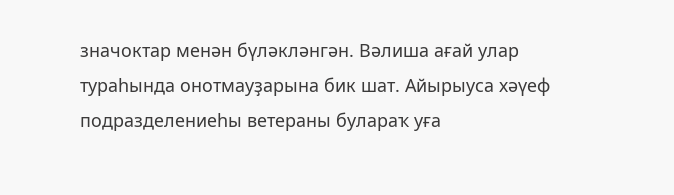значоктар менән бүләкләнгән. Вәлиша ағай улар тураһында онотмауҙарына бик шат. Айырыуса хәүеф подразделениеһы ветераны булараҡ уға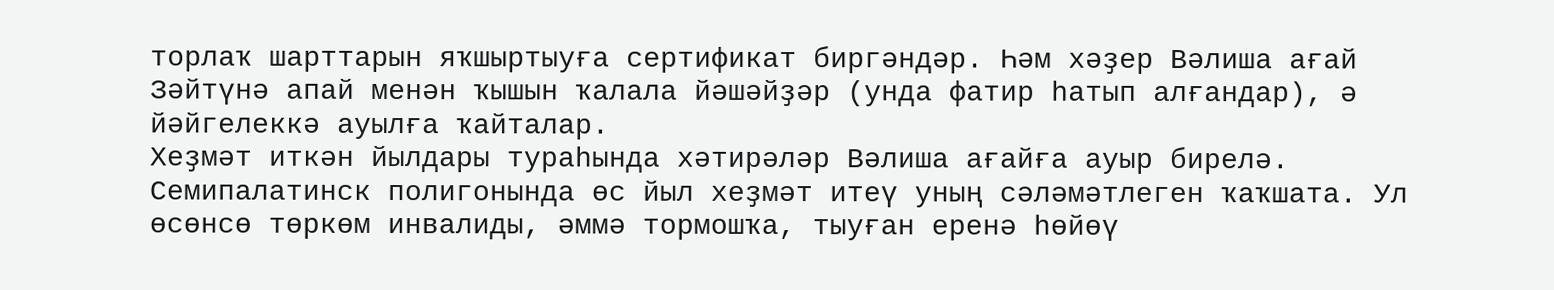торлаҡ шарттарын яҡшыртыуға сертификат биргәндәр. Һәм хәҙер Вәлиша ағай Зәйтүнә апай менән ҡышын ҡалала йәшәйҙәр (унда фатир һатып алғандар), ә йәйгелеккә ауылға ҡайталар.
Хеҙмәт иткән йылдары тураһында хәтирәләр Вәлиша ағайға ауыр бирелә. Семипалатинск полигонында өс йыл хеҙмәт итеү уның сәләмәтлеген ҡаҡшата. Ул өсөнсө төркөм инвалиды, әммә тормошҡа, тыуған еренә һөйөү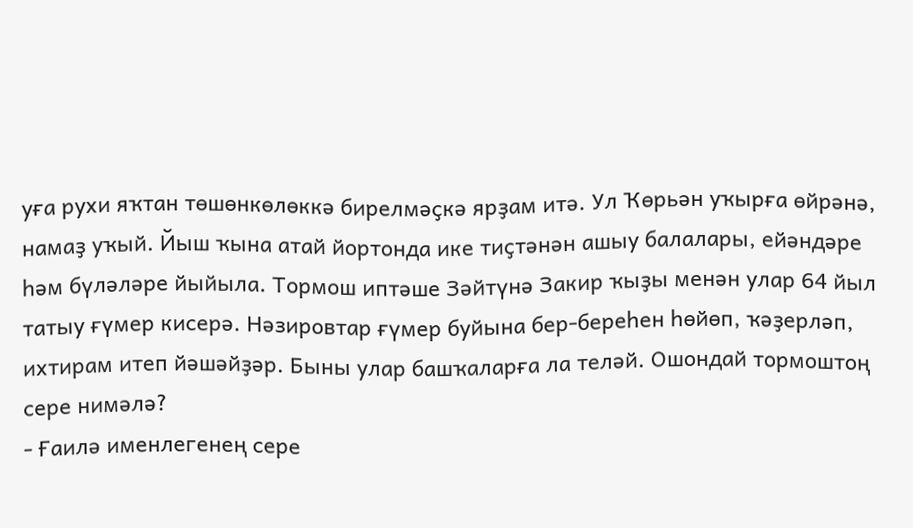уға рухи яҡтан төшөнкөлөккә бирелмәҫкә ярҙам итә. Ул Ҡөрьән уҡырға өйрәнә, намаҙ уҡый. Йыш ҡына атай йортонда ике тиҫтәнән ашыу балалары, ейәндәре һәм бүләләре йыйыла. Тормош иптәше Зәйтүнә Закир ҡыҙы менән улар 64 йыл татыу ғүмер кисерә. Нәзировтар ғүмер буйына бер-береһен һөйөп, ҡәҙерләп, ихтирам итеп йәшәйҙәр. Быны улар башҡаларға ла теләй. Ошондай тормоштоң сере нимәлә?
- Ғаилә именлегенең сере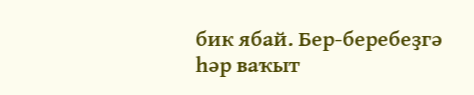бик ябай. Бер-беребеҙгә һәр ваҡыт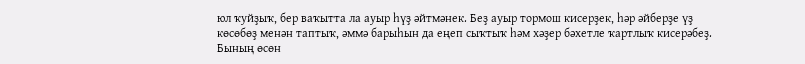юл ҡуйҙыҡ, бер ваҡытта ла ауыр һүҙ әйтмәнек. Беҙ ауыр тормош кисерҙек, һәр әйберҙе үҙ көсөбөҙ менән таптыҡ, әммә барыһын да еңеп сыҡтыҡ һәм хәҙер бәхетле ҡартлыҡ кисерәбеҙ. Бының өсөн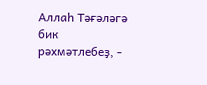Аллаһ Тәғәләгә бик рәхмәтлебеҙ, -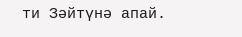ти Зәйтүнә апай.